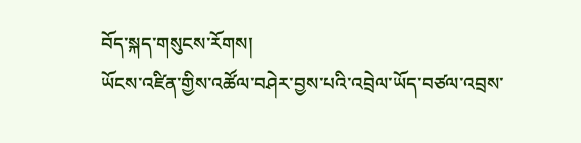བོད་སྐད་གསུངས་རོགས།
ཡོངས་འཛིན་གྱིས་འཚོལ་བཤེར་བྱས་པའི་འབྲེལ་ཡོད་བཙལ་འབྲས་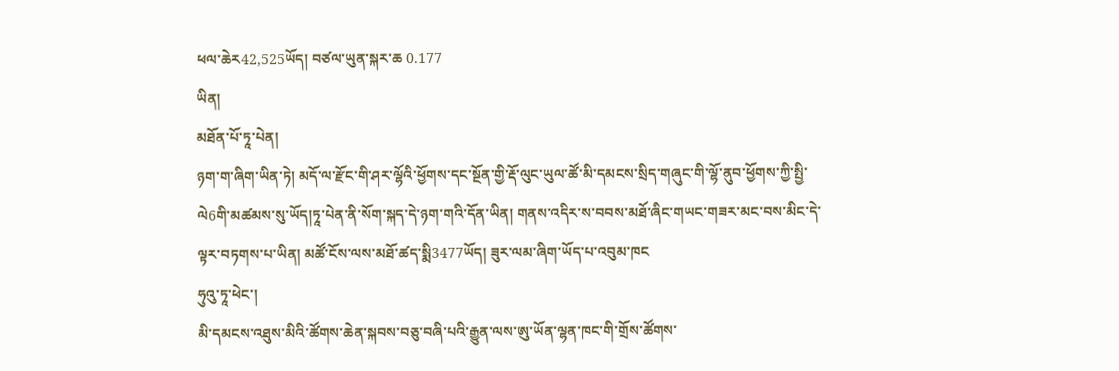ཕལ་ཆེར42,525ཡོད། བཙལ་ཡུན་སྐར་ཆ 0.177
ཡིན།
མཐོན་པོ་ཏཱ་པེན།
ཉག་ག་ཞིག་ཡིན་ཏེ། མདོ་ལ་རྫོང་གི་ཤར་ལྷོའི་ཕྱོགས་དང་སྔོན་གྱི་རྡོ་ལུང་ཡུལ་ཚོ་མི་དམངས་སྲིད་གཞུང་གི་ལྷོ་ནུབ་ཕྱོགས་ཀྱི་སྤྱི་ལེ6གི་མཚམས་སུ་ཡོད།ཏཱ་པེན་ནི་སོག་སྐད་དེ་ཉག་གའི་དོན་ཡིན། གནས་འདིར་ས་བབས་མཐོ་ཞིང་གཡང་གཟར་མང་བས་མིང་དེ་ལྟར་བཏགས་པ་ཡིན། མཚོ་ངོས་ལས་མཐོ་ཚད་སྨི3477ཡོད། ཟུར་ལམ་ཞིག་ཡོད་པ་འབུམ་ཁང
ཧུའུ་ཏཱ་ཕེང་།
མི་དམངས་འཐུས་མིའི་ཚོགས་ཆེན་སྐབས་བཅུ་བཞི་པའི་རྒྱུན་ལས་ཨུ་ཡོན་ལྷན་ཁང་གི་གྲོས་ཚོགས་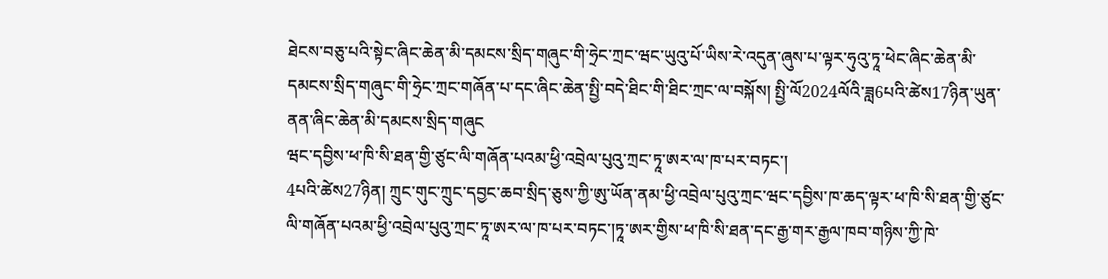ཐེངས་བཅུ་པའི་སྟེང་ཞིང་ཆེན་མི་དམངས་སྲིད་གཞུང་གི་ཧྲེང་ཀྲང་ཝང་ཡུའུ་པོ་ཡིས་རེ་འདུན་ཞུས་པ་ལྟར་ཧུའུ་ཏཱ་ཕེང་ཞིང་ཆེན་མི་དམངས་སྲིད་གཞུང་གི་ཧྲེང་ཀྲང་གཞོན་པ་དང་ཞིང་ཆེན་སྤྱི་བདེ་ཐིང་གི་ཐིང་ཀྲང་ལ་བསྐོས། སྤྱི་ལོ2024ལོའི་ཟླ6པའི་ཚེས17ཉིན་ཡུན་ནན་ཞིང་ཆེན་མི་དམངས་སྲིད་གཞུང
ཝང་དབྱིས་ཕ་ཁི་སི་ཐན་གྱི་ཙུང་ལི་གཞོན་པའམ་ཕྱི་འབྲེལ་པུའུ་ཀྲང་ཏཱ་ཨར་ལ་ཁ་པར་བཏང་།
4པའི་ཚེས27ཉིན། ཀྲུང་གུང་ཀྲུང་དབྱང་ཆབ་སྲིད་ཅུས་ཀྱི་ཨུ་ཡོན་ནམ་ཕྱི་འབྲེལ་པུའུ་ཀྲང་ཝང་དབྱིས་ཁ་ཆད་ལྟར་ཕ་ཁི་སི་ཐན་གྱི་ཙུང་ལི་གཞོན་པའམ་ཕྱི་འབྲེལ་པུའུ་ཀྲང་ཏཱ་ཨར་ལ་ཁ་པར་བཏང་།ཏཱ་ཨར་གྱིས་ཕ་ཁི་སི་ཐན་དང་རྒྱ་གར་རྒྱལ་ཁབ་གཉིས་ཀྱི་ཁེ་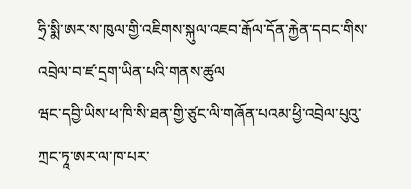ཧྲི་སྨི་ཨར་ས་ཁུལ་གྱི་འཇིགས་སྐུལ་འཇབ་རྒོལ་དོན་རྐྱེན་དབང་གིས་འབྲེལ་བ་ཛ་དྲག་ཡིན་པའི་གནས་ཚུལ
ཝང་དབྱི་ཡིས་ཕ་ཁི་སི་ཐན་གྱི་ཙུང་ལི་གཞོན་པའམ་ཕྱི་འབྲེལ་པུའུ་ཀྲང་ཏཱ་ཨར་ལ་ཁ་པར་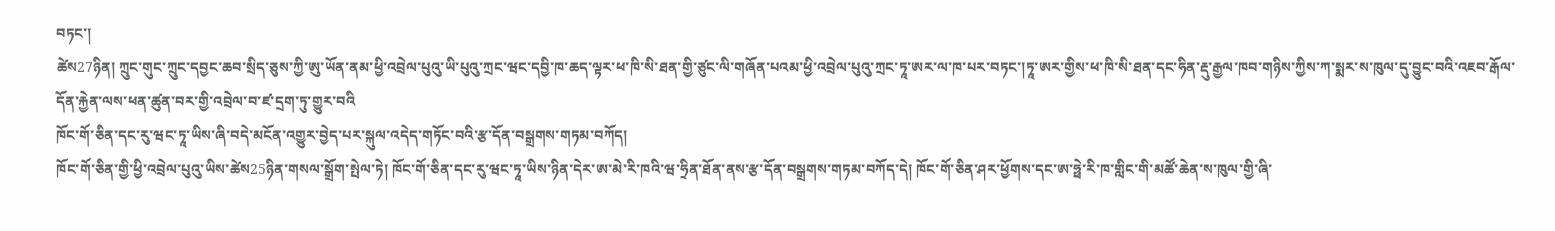བཏང་།
ཚེས27ཉིན། ཀྲུང་གུང་ཀྲུང་དབྱང་ཆབ་སྲིད་ཅུས་ཀྱི་ཨུ་ཡོན་ནམ་ཕྱི་འབྲེལ་པུའུ་ཡི་པུའུ་ཀྲང་ཝང་དབྱི་ཁ་ཆད་ལྟར་ཕ་ཁི་སི་ཐན་གྱི་ཙུང་ལི་གཞོན་པའམ་ཕྱི་འབྲེལ་པུའུ་ཀྲང་ཏཱ་ཨར་ལ་ཁ་པར་བཏང་།ཏཱ་ཨར་གྱིས་ཕ་ཁི་སི་ཐན་དང་ཧིན་རྡུ་རྒྱལ་ཁབ་གཉིས་ཀྱིས་ཀ་སྨར་ས་ཁུལ་དུ་བྱུང་བའི་འཇབ་རྒོལ་དོན་རྐྱེན་ལས་ཕན་ཚུན་བར་གྱི་འབྲེལ་བ་ཛ་དྲག་ཏུ་གྱུར་བའི
ཁོང་གོ་ཅིན་དང་རུ་ཝང་ཏཱ་ཡིས་ཞི་བདེ་མངོན་འགྱུར་བྱེད་པར་སྐུལ་འདེད་གཏོང་བའི་རྩ་དོན་བསྒྲགས་གཏམ་བཀོད།
ཁོང་གོ་ཅིན་གྱི་ཕྱི་འབྲེལ་པུའུ་ཡིས་ཚེས25ཉིན་གསལ་སྒྲོག་སྤེལ་ཏེ། ཁོང་གོ་ཅིན་དང་རུ་ཝང་ཏཱ་ཡིས་ཉིན་དེར་ཨ་མེ་རི་ཁའི་ཝ་ཧྲིན་ཐོན་ནས་རྩ་དོན་བསྒྲགས་གཏམ་བཀོད་དེ། ཁོང་གོ་ཅིན་ཤར་ཕྱོགས་དང་ཨ་ཧྥེ་རི་ཁ་གླིང་གི་མཚོ་ཆེན་ས་ཁུལ་གྱི་ཞི་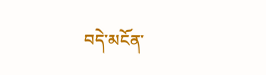བདེ་མངོན་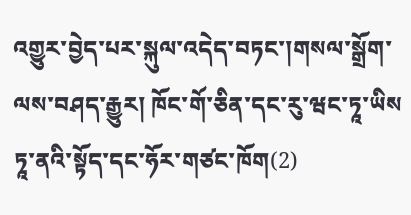འགྱུར་བྱེད་པར་སྐུལ་འདེད་བཏང་།གསལ་སྒྲོག་ལས་བཤད་རྒྱུར། ཁོང་གོ་ཅིན་དང་རུ་ཝང་ཏཱ་ཡིས
ཏཱ་ནའི་སྟོད་དང་ཧོར་གཙང་ཁོག(2)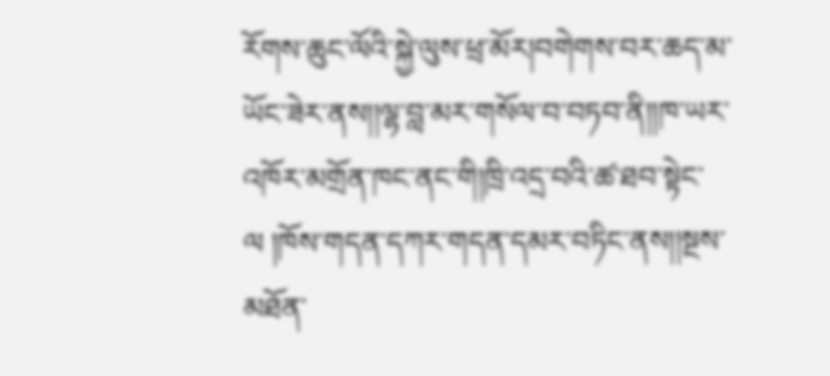རོགས་ཆུང་ལོའི་སྐྱེ་ལུས་ཕྲ་མོར།བགེགས་བར་ཆད་མ་ཡོང་ཟེར་ནས།།ལྷ་བླ་མར་གསོལ་བ་བཏབ་ནི།།ཁ་ཡར་འཁོར་མགྲོན་ཁང་ནང་གི།ཁྲི་འདྲ་བའི་ཚ་ཐབ་སྟེང་ལ །ཁོས་གདན་དཀར་གདན་དམར་བཏིང་ནས།།སྔས་མཐོན་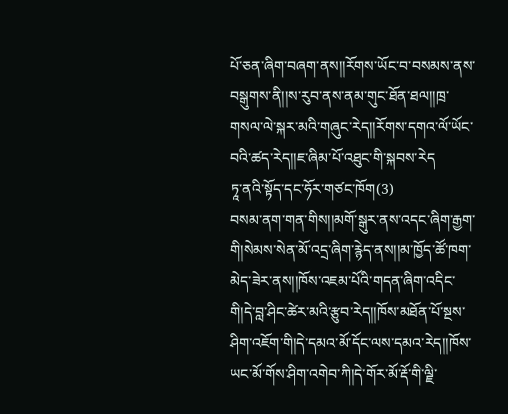པོ་ཅན་ཞིག་བཞག་ནས།།རོགས་ཡོང་བ་བསམས་ནས་བསྒུགས་ནི།།ས་རུབ་ནས་ནམ་གུང་ཐོན་ཐལ།།ཁྲ་གསལ་ལེ་སྐར་མའི་གཞུང་རེད།།རོགས་དགའ་ལོ་ཡོང་བའི་ཚད་རེད།།ཇ་ཞིམ་པོ་འཐུང་གི་སྐབས་རེད
ཏཱ་ནའི་སྟོད་དང་ཧོར་གཙང་ཁོག(3)
བསམ་ནག་གན་གིས།།མགོ་སྒུར་ནས་འདང་ཞིག་རྒྱག་གི།སེམས་སེན་མོ་འདྲ་ཞིག་རྙེད་ནས།།མ་ཁྱོད་ཚོ་ཁག་མེད་ཟེར་ནས།།ཁོས་འཇམ་པོའི་གདན་ཞིག་འདིང་གི།དེ་བླ་ཤིང་ཚེར་མའི་རྩུབ་རེད།།ཁོས་མཐོན་པོ་སྔས་ཤིག་འཇོག་གི།དེ་དམའ་མོ་དོང་ལས་དམའ་རེད།།ཁོས་ཡང་མོ་གོས་ཤིག་འགེབ་ཀི།དེ་གོར་མོ་རྡོ་གི་ལྗི་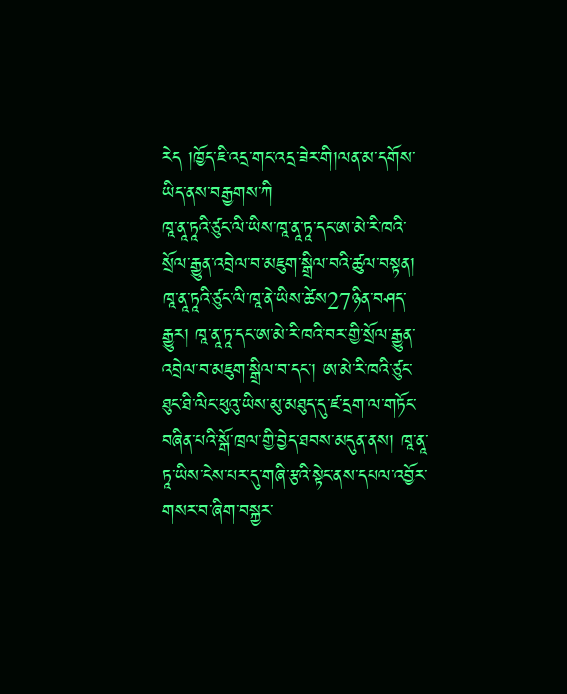རེད །ཁྱོད་ཇི་འདྲ་གང་འདྲ་ཟེར་གི།ལན་མ་དགོས་ཡིད་ནས་བརྒྱགས་ཀི
ཁཱ་ནཱ་ཏཱའི་ཙུང་ལི་ཡིས་ཁཱ་ནཱ་ཏཱ་དང་ཨ་མེ་རི་ཁའི་སྲོལ་རྒྱུན་འབྲེལ་བ་མཇུག་སྒྲིལ་བའི་ཚུལ་བསྟན།
ཁཱ་ནཱ་ཏཱའི་ཙུང་ལི་ཁཱ་ནེ་ཡིས་ཚེས27ཉིན་བཤད་རྒྱུར། ཁཱ་ནཱ་ཏཱ་དང་ཨ་མེ་རི་ཁའི་བར་གྱི་སྲོལ་རྒྱུན་འབྲེལ་བ་མཇུག་སྒྲིལ་བ་དང་། ཨ་མེ་རི་ཁའི་ཙུང་ཐུང་ཐི་ལིང་ཕུའུ་ཡིས་མུ་མཐུད་དུ་ཛ་དྲག་ལ་གཏོང་བཞིན་པའི་སྒོ་ཁྲལ་གྱི་བྱེད་ཐབས་མདུན་ནས། ཁཱ་ནཱ་ཏཱ་ཡིས་ངེས་པར་དུ་གཞི་རྩའི་སྟེང་ནས་དཔལ་འབྱོར་གསར་བ་ཞིག་བསྐྱར་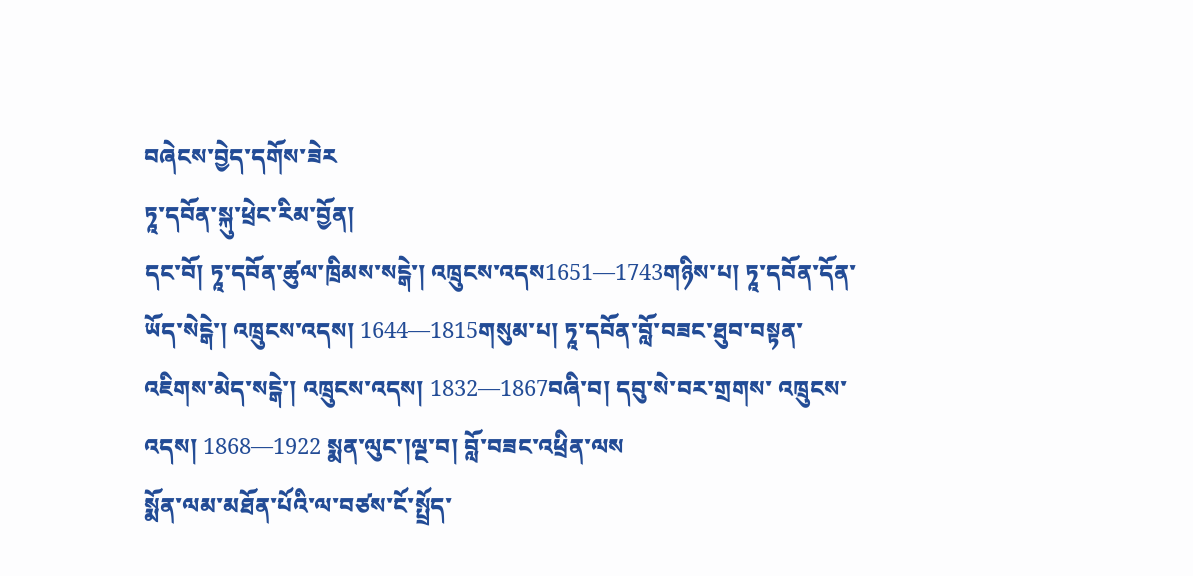བཞེངས་བྱེད་དགོས་ཟེར
ཏཱ་དབོན་སྐུ་ཕྲེང་རིམ་བྱོན།
དང་བོ། ཏཱ་དབོན་ཚུལ་ཁྲིམས་སངྒེ་། འཁྲུངས་འདས1651—1743གཉིས་པ། ཏཱ་དབོན་དོན་ཡོད་སེངྒེ་། འཁྲུངས་འདས། 1644—1815གསུམ་པ། ཏཱ་དབོན་བློ་བཟང་ཐུབ་བསྟན་འཇིགས་མེད་སངྒེ་། འཁྲུངས་འདས། 1832—1867བཞི་བ། དབུ་སེ་བར་གྲགས་ འཁྲུངས་འདས། 1868—1922 སྨན་ལུང་།ལྔ་བ། བློ་བཟང་འཕྲིན་ལས
སྨོན་ལམ་མཐོན་པོའི་ལ་བཙས་ངོ་སྤྲོད་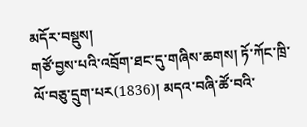མདོར་བསྡུས།
གཙོ་བྱས་པའི་འབྲོག་ཐང་དུ་གཞིས་ཆགས། ཏོ་ཀོང་ཁྲི་ལོ་བཅུ་དྲུག་པར(1836)། མདའ་བཞི་ཚོ་བའི་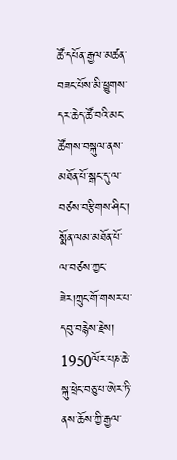ཚོ་དཔོན་རྒྱལ་མཚན་བཟང་པོས་མི་ཕྱུགས་དར་ཆེད་ཚོ་བའི་མང་ཚོགས་བསྐུལ་ནས་མཐོན་པོ་སྒང་དུ་ལ་བཙས་བརྩིགས་ཤིང་། སྨོན་ལམ་མཐོན་པོ་ལ་བཙས་ཀྱང་ཟེར།ཀྲུང་གོ་གསར་པ་དབུ་བརྙེས་རྗེས། 1950ལོར་པཎ་ཆེ་སྐུ་ཕྲེང་བཅུ་པ་ཨེར་ཏི་ནས་ཆོས་ཀྱི་རྒྱལ་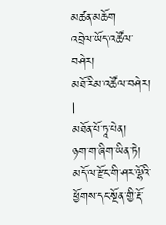མཚན་མཆོག
འབྲེལ་ཡོད་འཚོལ་བཤེར།
མཐོ་རིམ་འཚོལ་བཤེར། |
མཐོན་པོ་ཏཱ་པེན།
ཉག་ག་ཞིག་ཡིན་ཏེ། མདོ་ལ་རྫོང་གི་ཤར་ལྷོའི་ཕྱོགས་དང་སྔོན་གྱི་རྡོ་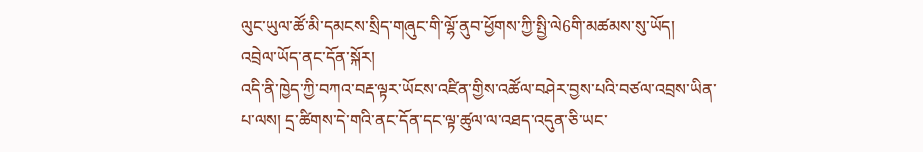ལུང་ཡུལ་ཚོ་མི་དམངས་སྲིད་གཞུང་གི་ལྷོ་ནུབ་ཕྱོགས་ཀྱི་སྤྱི་ལེ6གི་མཚམས་སུ་ཡོད།
འབྲེལ་ཡོད་ནང་དོན་སྐོར།
འདི་ནི་ཁྱེད་ཀྱི་བཀའ་བརྡ་ལྟར་ཡོངས་འཛིན་གྱིས་འཚོལ་བཤེར་བྱས་པའི་བཙལ་འབྲས་ཡིན་པ་ལས། དྲ་ཚིགས་དེ་གའི་ནང་དོན་དང་ལྟ་ཚུལ་ལ་འཐད་འདུན་ཅི་ཡང་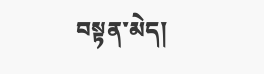བསྟན་མེད།